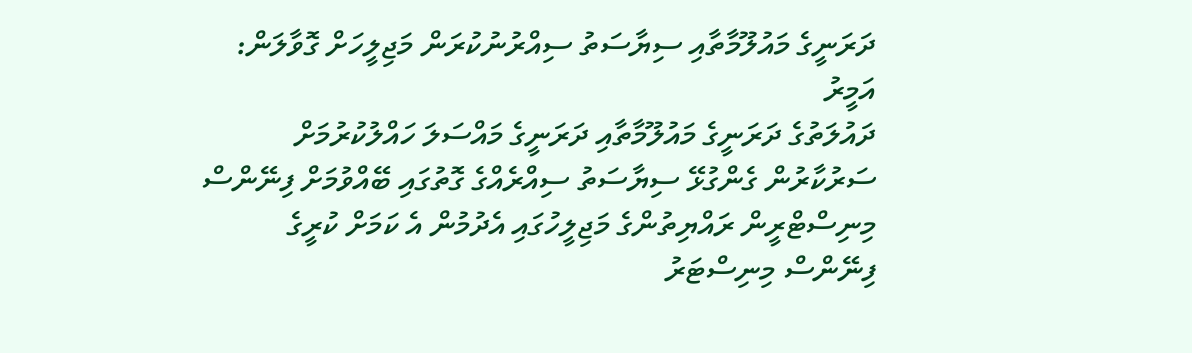ދަރަނީގެ މައުލޫމާތާއި ސިޔާސަތު ސިއްރުނުކުރަން މަޖިލީހަށް ގޮވާލަން: އަމީރު
ދައުލަތުގެ ދަރަނީގެ މައުލޫމާތާއި ދަރަނީގެ މައްސަލަ ހައްލުކުރުމަށް ސަރުކާރުން ގެންގުޅޭ ސިޔާސަތު ސިއްރެއްގެ ގޮތުގައި ބޭއްވުމަށް ފިނޭންސް މިނިސްޓްރީން ރައްޔިތުންގެ މަޖިލީހުގައި އެދުމުން އެ ކަމަށް ކުރީގެ ފިނޭންސް މިނިސްޓަރު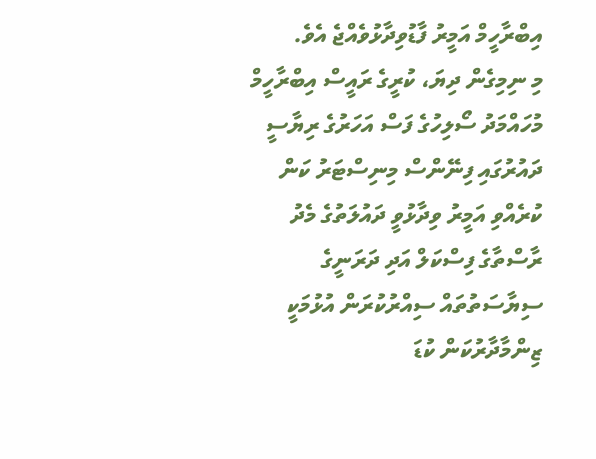އިބްރާހީމް އަމީރު ފާޑުވިދާޅުވެއްޖެ އެވެ.
މި ނިމިގެން ދިޔަ، ކުރީގެ ރައީސް އިބްރާހީމް މުހައްމަދު ސޯލިހުގެ ފަސް އަހަރުގެ ރިޔާސީ ދައުރުގައި ފިނޭންސް މިނިސްޓަރު ކަން ކުރެއްވި އަމީރު ވިދާޅުވީ ދައުލަތުގެ މެދު ރާސްތާގެ ފިސްކަލް އަދި ދަރަނީގެ ސިޔާސަތުތައް ސިއްރުކުރަން އުޅުމަކީ ޒިންމާދާރުކަން ކުޑަ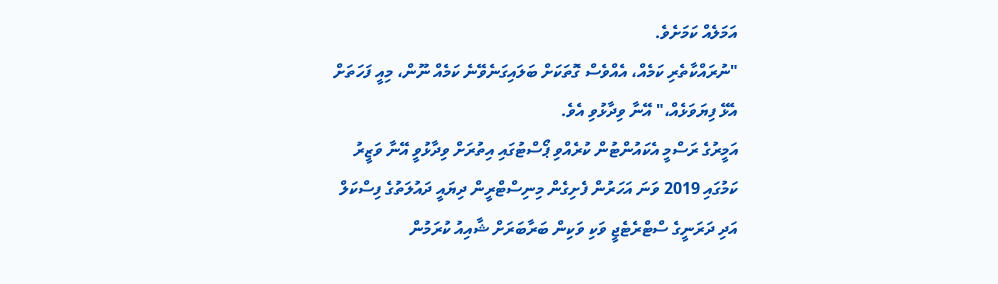އަމަލެއް ކަމަށެވެ.
"ނުރައްކާތެރި ކަމެއް، އެއްވެސް ގޮތަކަށް ބަލައިގަނެވޭނެ ކަމެއް ނޫން، މިއީ ފަހަތަށް އެޅޭ ފިޔަވަޅެއް،" އޭނާ ވިދާޅުވި އެވެ.
އަމީރުގެ ރަސްމީ އެކައުންޓުން ކުރެއްވި ޕޯސްޓުގައި އިތުރަށް ވިދާޅުވީ އޭނާ ވަޒީރު ކަމުގައި 2019 ވަނަ އަހަރުން ފެށިގެން މިނިސްޓްރީން ދިޔައީ ދައުލަތުގެ ފިސްކަލް އަދި ދަރަނީގެ ސްޓްރެޓެޖީ ވަކި ވަކިން ބަރާބަރަށް ޝާއިއު ކުރަމުން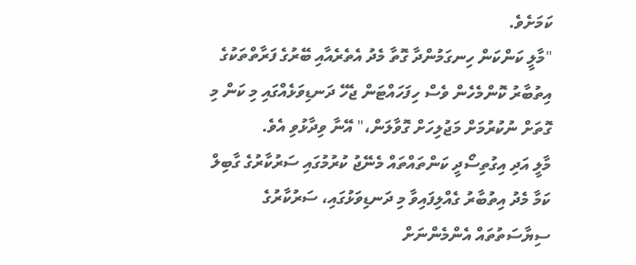ކަމަށެވެ.
"މާލީ ކަންކަން ހިނގަމުންދާ ގޮތާ މެދު އެތެރެއާއި ބޭރުގެ ފަރާތްތަކުގެ އިތުބާރު ކޮންމެހެން ވެސް ހިފަހައްޓަން ޖެހޭ ދަނޑިވަޅެއްގައި މި ކަން މި ގޮތަށް ނުކުރުމަށް މަޖުލިހަށް ގޮވާލަން،" އޭނާ ވިދާޅުވި އެވެ.
މާލީ އަދި އިގުތިސޯދީ ކަންތައްތައް މެނޭޖު ކުރުމުގައި ސަރުކާރުގެ ގާބިލް ކަމާ މެދު އިތުބާރު ގެއްލިފައިވާ މި ދަނޑިވަޅުގައި، ސަރުކާރުގެ ސިޔާސަތުތައް އެންމެންނަށް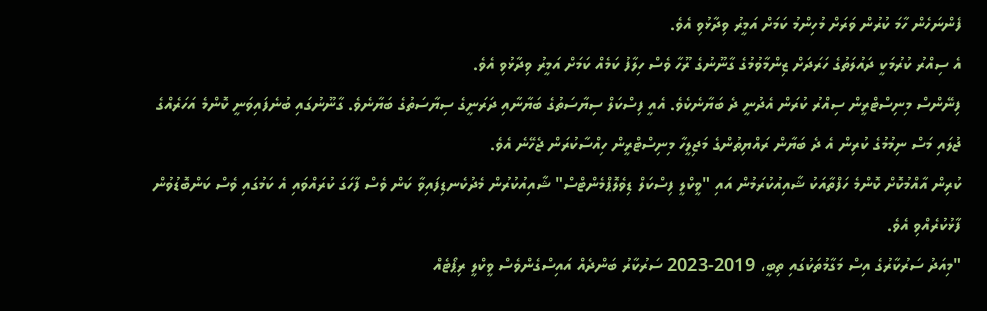ފެންނަހެން ހާމަ ކުރުން ވަރަށް މުހިންމު ކަމަށް އަމީރު ވިދާޅުވި އެވެ.
އެ ސިއްރު ކުރުމަކީ ދައުލަތުގެ ހަރަދަށް ޒިންމާވުމުގެ ގާނޫނުގެ ރޫހާ ވެސް ހިލާފު ކަމެއް ކަމަށް އަމީރު ވިދާޅުވި އެވެ.
ފިނޭންސް މިނިސްޓްރީން ސިއްރު ކުރަން އެދުނީ ދެ ބަޔާނެކެވެ. އެއީ ފިސްކަލް ސިޔާސަތުގެ ބަޔާނާއި ދަރަނީގެ ސިޔާސަތުގެ ބަޔާނެވެ. ގާނޫނުގައި ބުނެފައިވަނީ ކޮންމެ އަހަރެއްގެ ޖުލައި މަސް ނިމުމުގެ ކުރިން އެ ދެ ބަޔާން ރައްޔިތުންގެ މަޖިލީހާ މިނިސްޓްރީން ހިއްސާކުރަން ޖެހޭނެ އެވެ.
ކުރިން އާއްމުކޮށް ކޮންމެ ހަފްތާއަކު ޝާއިއުކުރަމުން އައި "ވީކްލީ ފިސްކަލް ޑިވެލޮޕްމެންޓްސް" ޝާއިއުކުރުން މެދުކެނޑިފައިވާ ކަން ވެސް ފާހަގަ ކުރައްވައި އެ ކަމުގައި ވެސް ކަންބޮޑުވުން ފާޅުކުރެއްވި އެވެ.
"މިއަދު ސަރުކާރުގެ އިސް މަގާމުތަކުގައި ތިބީ، 2019-2023 ސަރުކާރު ބަންދެއް އައިސްގެންވެސް ވީކްލީ ރިޕޯޓެއް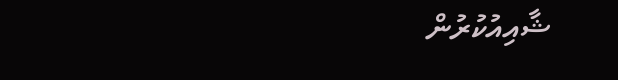ޝާއިއުކުރުން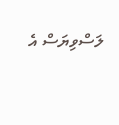ލަސްވިޔަސް އެ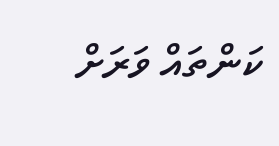ކަންތައް ވަރަށް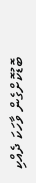ބޮޑުކޮށްގެން ވާހަކަ ދެއްކި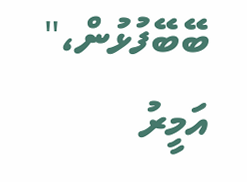ބޭބޭފުޅުން،" އަމީރު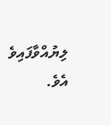ލިޔުއްވާފައިވެ އެވެ.